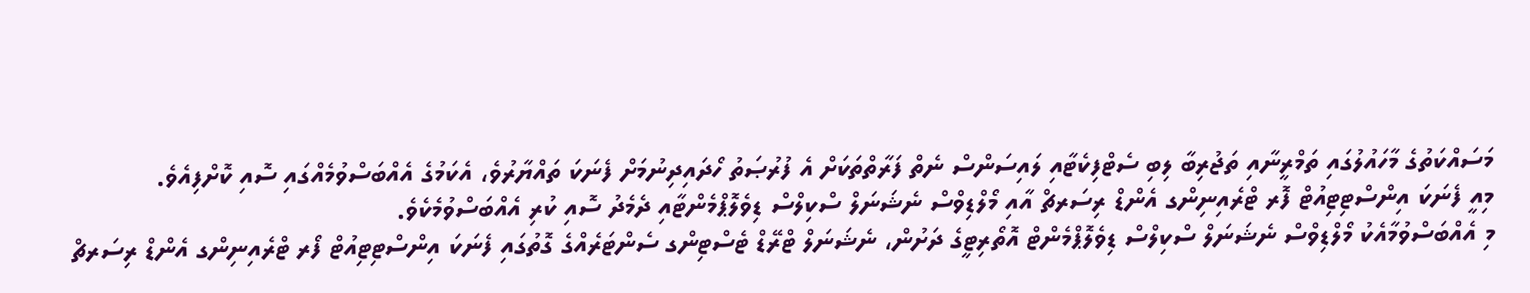މަސައްކަތުގެ މާހައުލުގައި ތަމްރީނާއި ތަޖުރިބާ ލިބި ސެޓްފިކެޓާއި ލައިސަންސް ނެތް ފަރާތްތަކަށް އެ ފުރުޞަތު ހޯދައިދިނުމަށް ފެނަކަ ތައްޔާރުވެ، އެކަމުގެ އެއްބަސްވުމެއްގައި ސޮއި ކޮށްފިއެވެ.
މިއީ ފެނަކަ އިންސްޓިޓިއުޓް ފޮރ ޓްރެއިނިންގ އެންޑް ރިސަރޗް އާއި މޯލްޑިވްސް ނެޝަނަލް ސްކިލްސް ޑިވެލޮޕްމެންޓާއި ދެމެދު ސޮއި ކުރި އެއްބަސްވުމެކެވެ.
މި އެއްބަސްވުމާއެކު މޯލްޑިވްސް ނެޝަނަލް ސްކިލްސް ޑިވެލޮޕްމެންޓް އޮތޯރިޓީގެ ދަށުން، ނެޝަނަލް ޓްރޭޑް ޓެސްޓިންގ ސެންޓަރެއްގެ ގޮތުގައި ފެނަކަ އިންސްޓިޓިއުޓް ފޯރ ޓްރެއިނިންގ އެންޑް ރިސަރޗް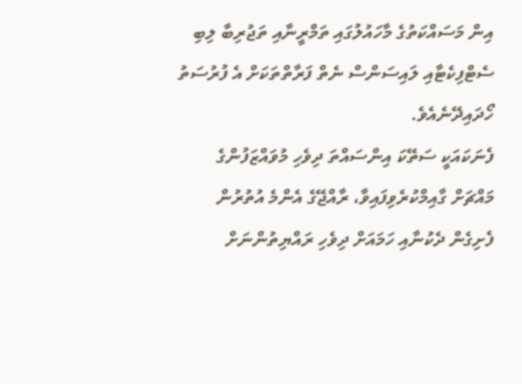އިން މަސައްކަތުގެ މާހައުލުގައި ތަމްރީނާއި ތަޖުރިބާ ލިބި ސެޓްފިކެޓާއި ލައިސަންސް ނެތް ފަރާތްތަކަށް އެ ފުރުސަތު ހޯދައިދޭނެއެވެ.
ފެނަކައަކީ ސަތޭކަ އިންސައްތަ ދިވެހި މުވައްޒަފުންގެ މައްޗަށް ގާއިމްކުރެވިފައިވާ، ރާއްޖޭގެ އެންމެ އުތުރުން ފެށިގެން ދެކުނާއި ހަމައަށް ދިވެހި ރައްޔިތުންނަށް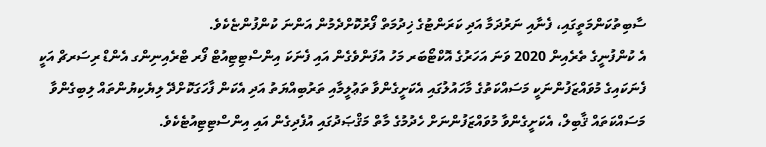ސާބިތުކަންމަތީގައި، ފެނާއި ނަރުދަމާ އަދި ކަރަންޓުގެ ޚިދުމަތް ފޯރުކޮށްދެމުން އަންނަ ކުންފުންޏެކެވެ.
އެ ކުންފުނީގެ ތެރެއިން 2020 ވަނަ އަހަރުގެ އޮކްޓޯބަރ މަހު އުފަންވެގެން އައި ފެނަކަ އިންސްޓިޓިއުޓް ފޯރ ޓްރެއިނިންގ އެންޑް ރިސަރޗް އަކީ ފެނަކައިގެ މުވައްޒަފުންނަކީ މަސައްކަތުގެ މާހައުލުގައި އެކަށީގެންވާ ތަޢުލީމާއި ތަރުބިއްޔަތު އަދި އެކަން ފާހަގަކޮށްދޭ ލިޔެކިޔުންތައް ލިބިގެންވާ މަސައްކަތައް ޤާބިލް، އެކަށީގެންވާ މުވައްޒަފުންނަށް ހެދުމުގެ މާތް މަޤްޞަދުގައި އުފެދިގެން އައި އިންސްޓިޓިއުޓެކެވެ.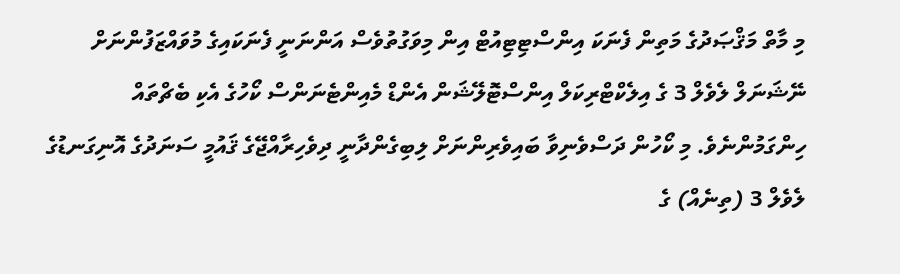މި މާތް މަޤްޞަދުގެ މަތިން ފެނަކަ އިންސްޓިޓިއުޓް އިން މިވަގުތުވެސް އަންނަނީ ފެނަކައިގެ މުވައްޒަފުންނަށް ނޭޝަނަލް ލެވެލް 3 ގެ އިލެކްޓްރިކަލް އިންސްޓޮލޭޝަން އެންޑް މެއިންޓެނަންސް ކޯހުގެ އެކި ބެޗްތައް ހިންގަމުންނެވެ. މި ކޯހުން ދަސްވެނިވާ ބައިވެރިންނަށް ލިބިގެންދާނީ ދިވެހިރާއްޖޭގެ ޤައުމީ ސަނަދުގެ އޮނިގަނޑުގެ ލެވެލް 3 (ތިނެއް) ގެ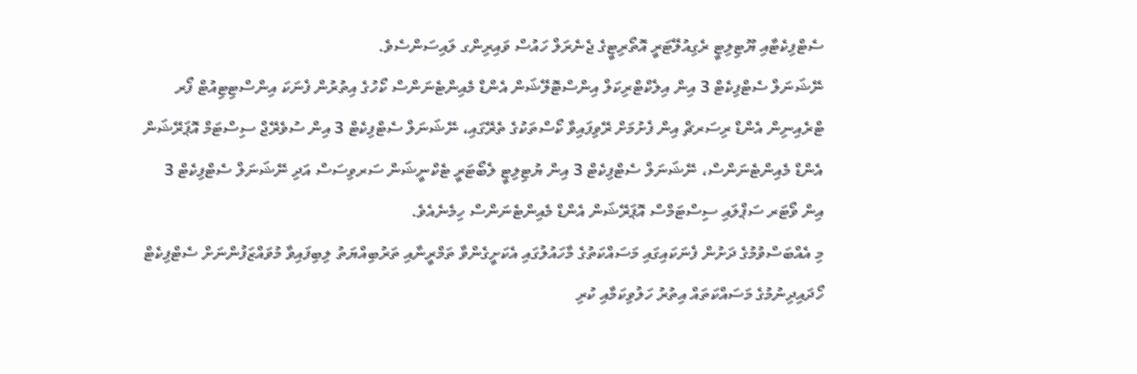ސެޓްފިކެޓާއި ޔޫޓިލިޓީ ރެގިއުލޭޓަރީ އޮތޯރިޓީގެ ޖެނެރަލް ހައުސް ވައިރިންގ ލައިސަންސެވެ.
ނޭޝަނަލް ސެޓްފިކެޓް 3 އިން އިލެކްޓްރިކަލް އިންސްޓޮލޭޝަން އެންޑް މެއިންޓެނަންސް ކޯހުގެ އިތުރުން ފެނަކަ އިންސްޓިޓިއުޓް ފޯރ ޓްރެއިނިން އެންޑް ރިސަރޗް އިން ފެށުމަށް ރޭވިފައިވާ ކޯސްތަކުގެ ތެރޭގައި، ނޭޝަނަލް ސެޓްފިކެޓް 3 އިން ސުވެރޭޖް ސިސްޓަމް އޮޕަރޭޝަން އެންޑް މެއިންޓެނަންސް، ނޭޝަނަލް ސެޓްފިކެޓް 3 އިން ޔުޓިލިޓީ ލެބޯޓަރީ ޓެކްނީޝަން ސަރވިސަސް އަދި ނޭޝަނަލް ސެޓްފިކެޓް 3 އިން ވޯޓަރ ސަޕްލައި ސިސްޓަމްސް އޮޕަރޭޝަން އެންޑް މެއިންޓެނަންސް ހިމެނެއެވެ.
މި އެއްބަސްވުމުގެ ދަށުން ފެނަކައިގައި މަސައްކަތުގެ މާހައުލުގައި އެކަށީގެންވާ ތަމްރީނާއި ތަރުބިއްޔަތު ލިބިފައިވާ މުވައްޒަފުންނަށް ސެޓްފިކެޓް ހޯދައިދިނުމުގެ މަސައްކަތައް އިތުރު ހަލުވިކަމާއި ކުރި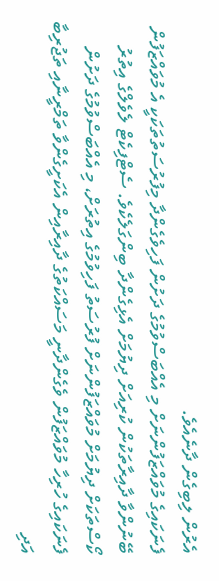އެރުން ލިބިގެން ދާނެއެވެ.
ފެނަކައިގެ މުވައްޒަފުންނަށް މި އެއްބަސްވުމުގެ ދަށުން ފަހިވެގެންދާ މިފުރުސަތުތަކަކީ އެ މުވައްޒަފުން ބޭނުންވާ ދާއިރާތަކުން ކުރިއަށް ދިޔުމަށް އެޅިގެންދާ ބިންގަލެކެވެ. ސެޓްފިކެޓް ލެވެލްގެ އިތުރު ކޯސްތަކަށް ދިޔުމަށް މުވައްޒަފުންނަށް ފުރުސަތު ފަހިވުމުގެ އިތުރަށް، މި އެއްބަސްވުމުގެ ދަށުން ފެނަކައިގެ ހުރިހާ މުވައްޒަފުން ވެގެންދާނީ މަސައްކަތުގެ ދާއިރާއިން އެކަށީގެންވާ ތަމްރީނާއި ތަޖުރިބާ އަދި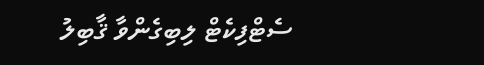ސެޓްފިކެޓް ލިބިގެންވާ ޤާބިލު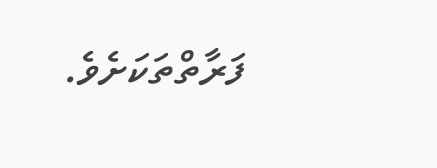ފަރާތްތަކަށެވެ.